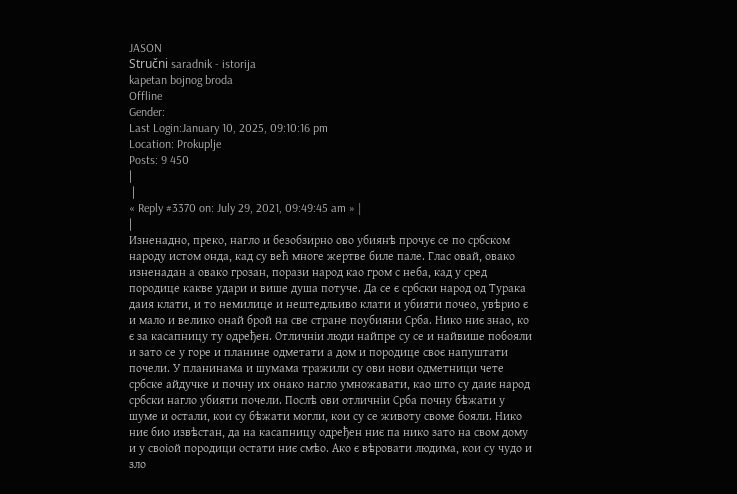JASON
Stručni saradnik - istorija
kapetan bojnog broda
Offline
Gender:
Last Login:January 10, 2025, 09:10:16 pm
Location: Prokuplje
Posts: 9 450
|
 |
« Reply #3370 on: July 29, 2021, 09:49:45 am » |
|
Изненадно, преко, нагло и безобзирно ово убиянѣ прочує се по србском народу истом онда, кад су већ многе жертве биле пале. Глас овай, овако изненадан а овако грозан, порази народ као гром с неба, кад у сред породице какве удари и више душа потуче. Да се є србски народ од Турака даия клати, и то немилице и нештедльиво клати и убияти почео, увѣрио є и мало и велико онай брой на све стране поубияни Срба. Нико ниє знао, ко є за касапницу ту одређен. Отличніи люди найпре су се и найвише побояли и зато се у горе и планине одметати а дом и породице своє напуштати почели. У планинама и шумама тражили су ови нови одметници чете србске айдучке и почну их онако нагло умножавати, као што су даиє народ србски нагло убияти почели. Послѣ ови отличніи Сpба почну бѣжати у шуме и остали, кои су бѣжати могли, кои су се животу своме бояли. Нико ниє био извѣстан, да на касапницу одређен ниє па нико зато на свом дому и у своiой породици остати ниє смѣо. Ако є вѣровати людима, кои су чудо и зло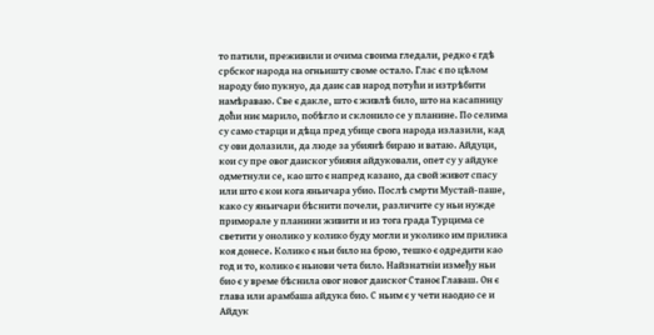то патили, преживили и очима своима гледали, редко є гдѣ србског народа на огньишту своме остало. Глас є по цѣлом народу био пукнуо, да даиє сав народ потући и изтрѣбити намѣраваю. Све є дакле, што є живлѣ било, што на касапницу доћи ниє марило, побѣгло и склонило се у планине. По селима су само старци и дѣца пред убице свога народа излазили, кад су ови долазили, да люде за убиянѣ бираю и ватаю. Айдуци, кои су пре овог даиског убияня айдуковали, опет су у айдуке одметнули се, као што є напред казано, да свой живот спасу или што є кои кога яньичара убио. Послѣ смрти Мустай-паше, како су яньичари бѣснити почели, различите су ньи нужде приморале у планини живити и из тога града Турцима се светити у онолико у колико буду могли и уколико им прилика коя донесе. Колико є ньи било на брою, тешко є одредити као год и то, колико є ньиови чета било. Найзнатніи између ньи био є у време бѣснила овог новог даиског Станоє Главаш. Он є глава или арамбаша айдука био. С ньим є у чети наодио се и Айдук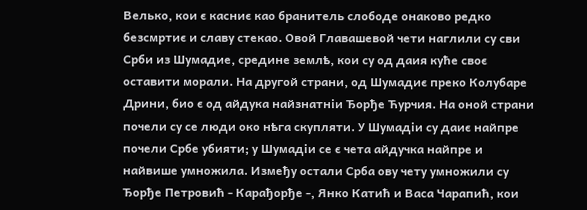Велько, кои є касниє као бранитель слободе онаково редко безсмртиє и славу стекао. Овой Главашевой чети наглили су сви Срби из Шумадие, средине землѣ, кои су од даия куће своє оставити морали. На другой страни, од Шумадиє преко Колубаре Дрини, био є од айдука найзнатніи Ђорђе Ћурчия. На оной страни почели су се люди око нѣга скупляти. У Шумадіи су даиє найпре почели Србе убияти; у Шумадіи се є чета айдучка найпре и найвише умножила. Између остали Срба ову чету умножили су Ђорђе Петровић - Карађорђе -, Янко Катић и Васа Чарапић, кои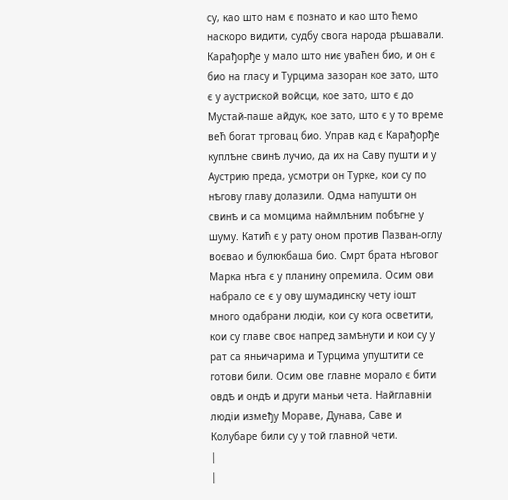су, као што нам є познато и као што ћемо наскоро видити, судбу свога народа рѣшавали. Карађорђе у мало што ниє уваћен био, и он є био на гласу и Турцима зазоран кое зато, што є у аустриской войсци, кое зато, што є до Мустай-паше айдук, кое зато, што є у то време већ богат трговац био. Управ кад є Карађорђе куплѣне свинѣ лучио, да их на Саву пушти и у Аустрию преда, усмотри он Турке, кои су по нѣгову главу долазили. Одма напушти он свинѣ и са момцима наймлѣним побѣгне у шуму. Катић є у рату оном против Пазван-оглу воєвао и булюкбаша био. Смрт брата нѣговог Марка нѣга є у планину опремила. Осим ови набрало се є у ову шумадинску чету іошт много одабрани людіи, кои су кога осветити, кои су главе своє напред замѣнути и кои су у рат са яньичарима и Турцима упуштити се готови били. Осим ове главне морало є бити овдѣ и ондѣ и други маньи чета. Найглавніи людіи између Мораве, Дунава, Саве и Колубаре били су у той главной чети.
|
|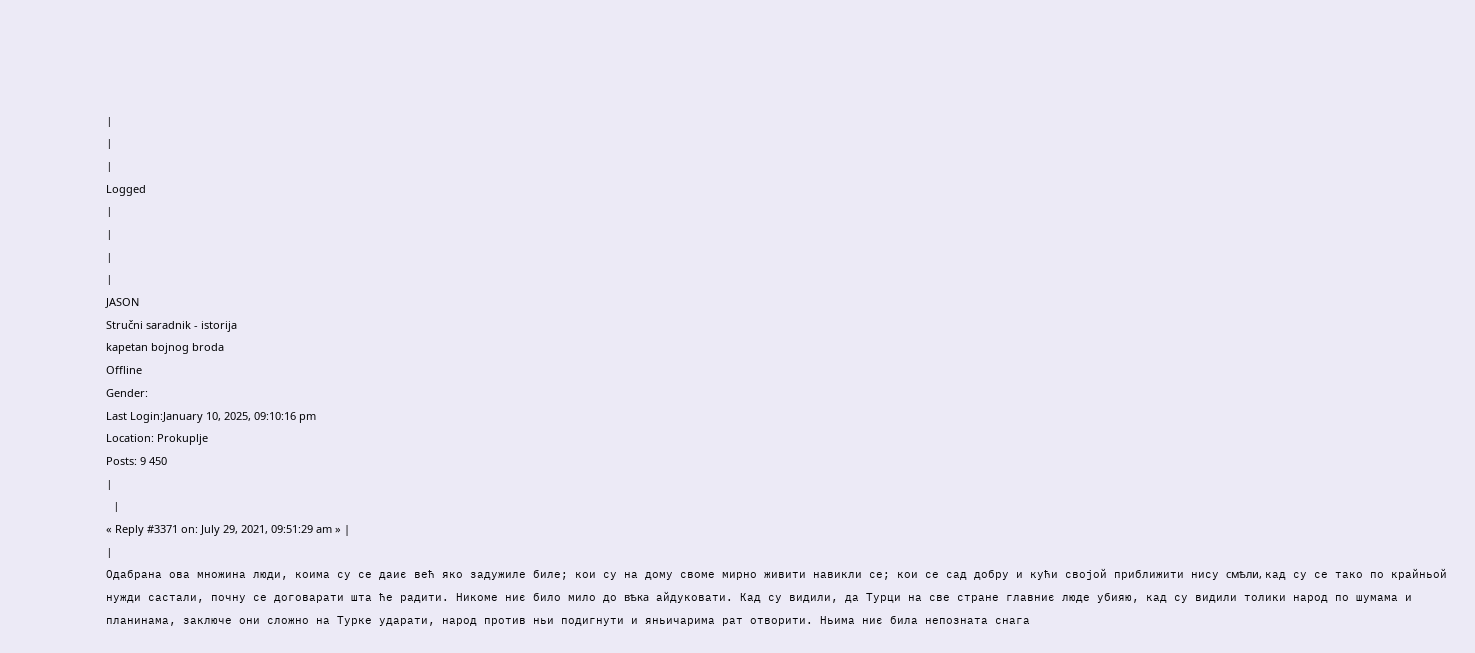|
|
|
Logged
|
|
|
|
JASON
Stručni saradnik - istorija
kapetan bojnog broda
Offline
Gender:
Last Login:January 10, 2025, 09:10:16 pm
Location: Prokuplje
Posts: 9 450
|
 |
« Reply #3371 on: July 29, 2021, 09:51:29 am » |
|
Одабрана ова множина люди, коима су се даиє већ яко задужиле биле; кои су на дому своме мирно живити навикли се; кои се сад добру и кући својой приближити нису смѣли, кад су се тако по крайньой нужди састали, почну се договарати шта ће радити. Никоме ниє било мило до вѣка айдуковати. Кад су видили, да Турци на све стране главниє люде убияю, кад су видили толики народ по шумама и планинама, заключе они сложно на Турке ударати, народ против ньи подигнути и яньичарима рат отворити. Ньима ниє била непозната снага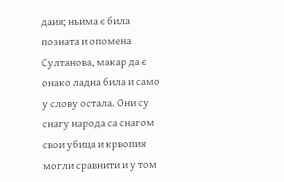даия; ньима є била позната и опомена Султанова, макар да є онако ладна била и само у слову остала. Они су снагу народа са снагом свои убица и крвопия могли сравнити и у том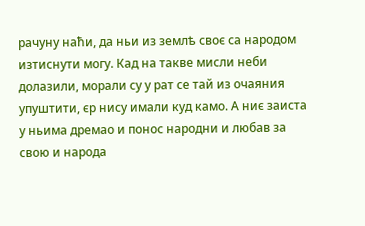рачуну наћи, да ньи из землѣ своє са народом изтиснути могу. Кад на такве мисли неби долазили, морали су у рат се тай из очаяния упуштити, єр нису имали куд камо. А ниє заиста у ньима дремао и понос народни и любав за свою и народа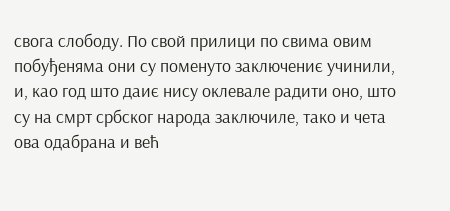свога слободу. По свой прилици по свима овим побуђеняма они су поменуто заключениє учинили, и, као год што даиє нису оклевале радити оно, што су на смрт србског народа заключиле, тако и чета ова одабрана и већ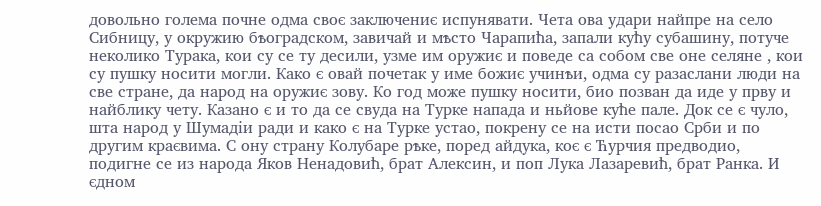довольно голема почне одма своє заключениє испунявати. Чета ова удари найпре на село Сибницу, у окружию бѣоградском, завичай и мѣсто Чарапића, запали кућу субашину, потуче неколико Турака, кои су се ту десили, узме им оружиє и поведе са собом све оне селяне , кои су пушку носити могли. Како є овай почетак у име божиє учинѣи, одма су разаслани люди на све стране, да народ на оружиє зову. Ко год може пушку носити, био позван да иде у прву и найблику чету. Казано є и то да се свуда на Турке напада и ньйове куће пале. Док се є чуло, шта народ у Шумадіи ради и како є на Турке устао, покрену се на исти посао Срби и по другим краєвима. С ону страну Колубаре рѣке, поред айдука, коє є Ћурчия предводио, подигне се из народа Яков Ненадовић, брат Алексин, и поп Лука Лазаревић, брат Ранка. И єдном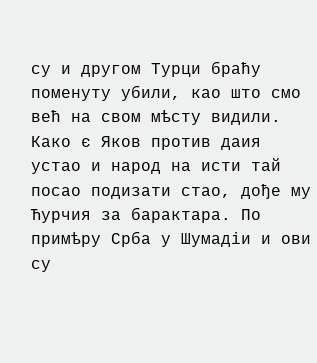су и другом Турци браћу поменуту убили, као што смо већ на свом мѣсту видили. Како є Яков против даия устао и народ на исти тай посао подизaти стао, дође му Ћурчия за барактара. По примѣру Срба у Шумадіи и ови су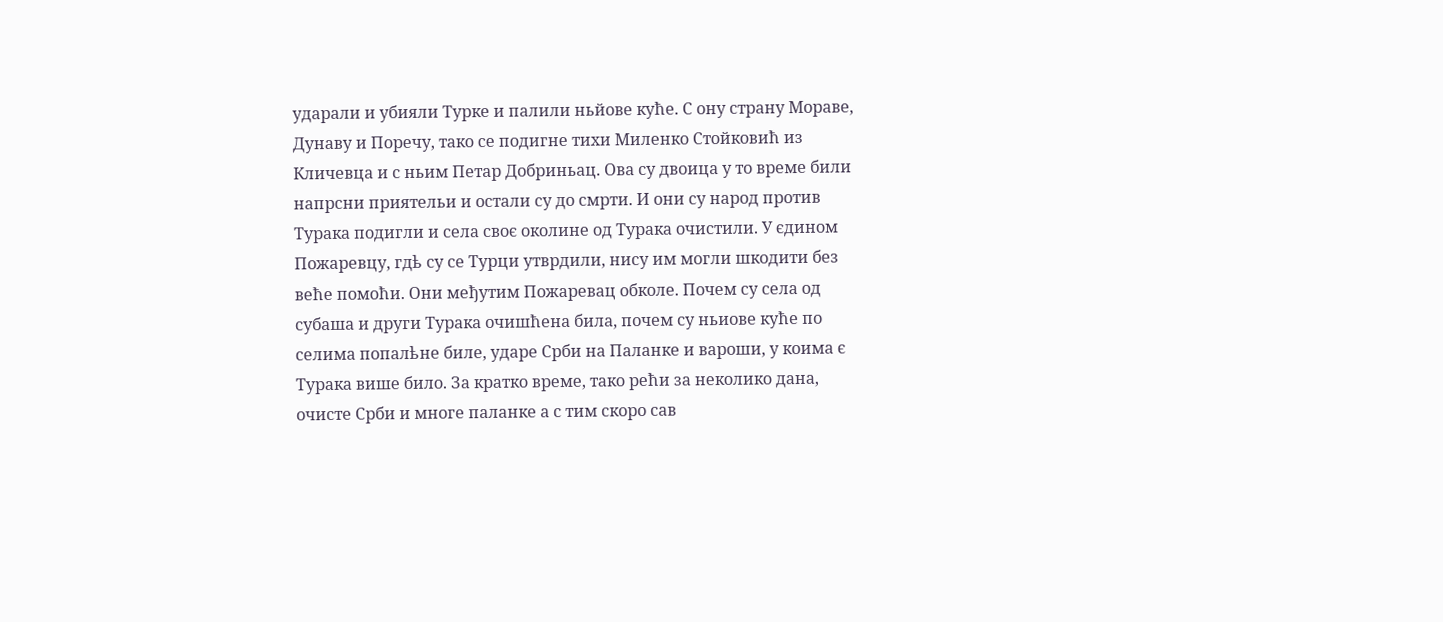ударали и убияли Турке и палили ньйове куће. С ону страну Мораве, Дунаву и Поречу, тако се подигне тихи Миленко Стойковић из Кличевца и с ньим Петар Добриньац. Ова су двоица у то време били напрсни приятельи и остали су до смрти. И они су народ против Турака подигли и села своє околине од Турака очистили. У єдином Пожаревцу, гдѣ су се Турци утврдили, нису им могли шкодити без веће помоћи. Они међутим Пожаревац обколе. Почем су села од субаша и други Турака очишћена била, почем су ньиове куће по селима попалѣне биле, ударе Срби на Паланке и вароши, у коима є Турака више било. За кратко време, тако рећи за неколико дана, очисте Срби и многе паланке а с тим скоро сав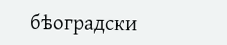бѣоградски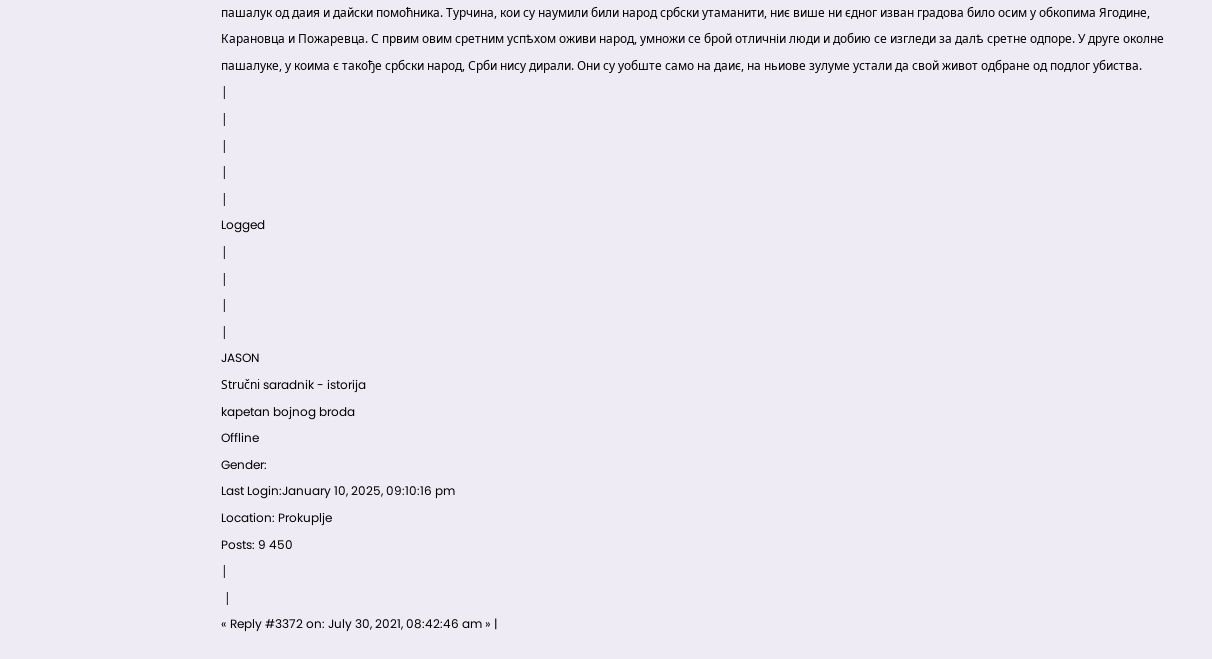пашалук од даия и дайски помоћника. Турчина, кои су наумили били народ србски утаманити, ниє више ни єдног изван градова било осим у обкопима Ягодине, Карановца и Пожаревца. С првим овим сретним успѣхом оживи народ, умножи се брой отличніи люди и добию сe изгледи за далѣ сретне одпоре. У друге околне пашалуке, у коима є такође србски народ, Срби нису дирали. Они су уобште само на даиє, на ньиове зулуме устали да свой живот одбране од подлог убиства.
|
|
|
|
|
Logged
|
|
|
|
JASON
Stručni saradnik - istorija
kapetan bojnog broda
Offline
Gender:
Last Login:January 10, 2025, 09:10:16 pm
Location: Prokuplje
Posts: 9 450
|
 |
« Reply #3372 on: July 30, 2021, 08:42:46 am » |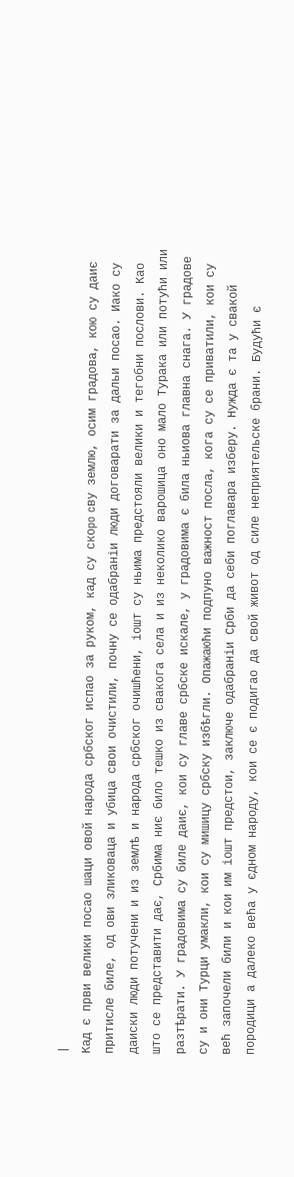|
Кад є први велики посао шаци овой народа србског испао за руком, кад су скоpo cву землю, осим градова, кою су даиє притисле биле, од ови зликоваца и убица свои очистили, почну се одабраніи люди договарати за дальи посао. Иако су даиски люди потучени и из землѣ и народа србског очишћени, iошт су ньима предстояли велики и тегобни послови. Као што се представити дає, Србима ниє било тешко из свакога села и из неколико варошица оно мало Турака или потући или разтѣрати. У градовима су биле даиє, кои су главе србске искале, у градовима є била ньиова главна снага. У градове су и они Турци умакли, кои су мишицу србску избѣгли. Опажаюћи подпуно важност посла, кога су се приватили, кои су већ започели били и кои им iошт предстои, заключе одабраніи Срби да себи поглавара изберу. Нужда є та у свакой породици а далеко већа у єдном народу, кои се є подигао да свой живот од силе неприятельске брани. Будући є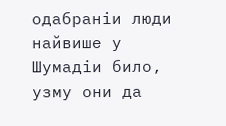одабраніи люди найвише у Шумадіи било, узму они да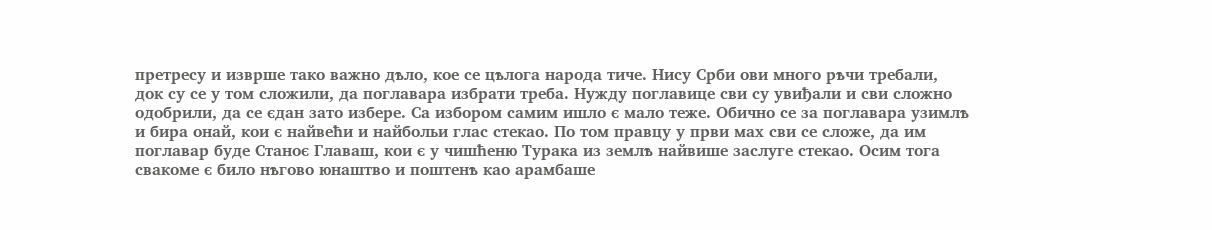претресу и изврше тако важно дѣло, кое се цѣлога народа тиче. Нису Срби ови много рѣчи требали, док су се у том сложили, да поглавара избрати треба. Нужду поглавице сви су увиђали и сви сложно одобрили, да се єдан зато избере. Са избором самим ишло є мало теже. Обично се за поглавара узимлѣ и бира онай, кои є найвећи и найбольи глас стекао. По том правцу у први мах сви се сложе, да им поглавар буде Станоє Главаш, кои є у чишћеню Турака из землѣ найвише заслуге стекао. Осим тога свакоме є било нѣгово юнаштво и поштенѣ као арамбаше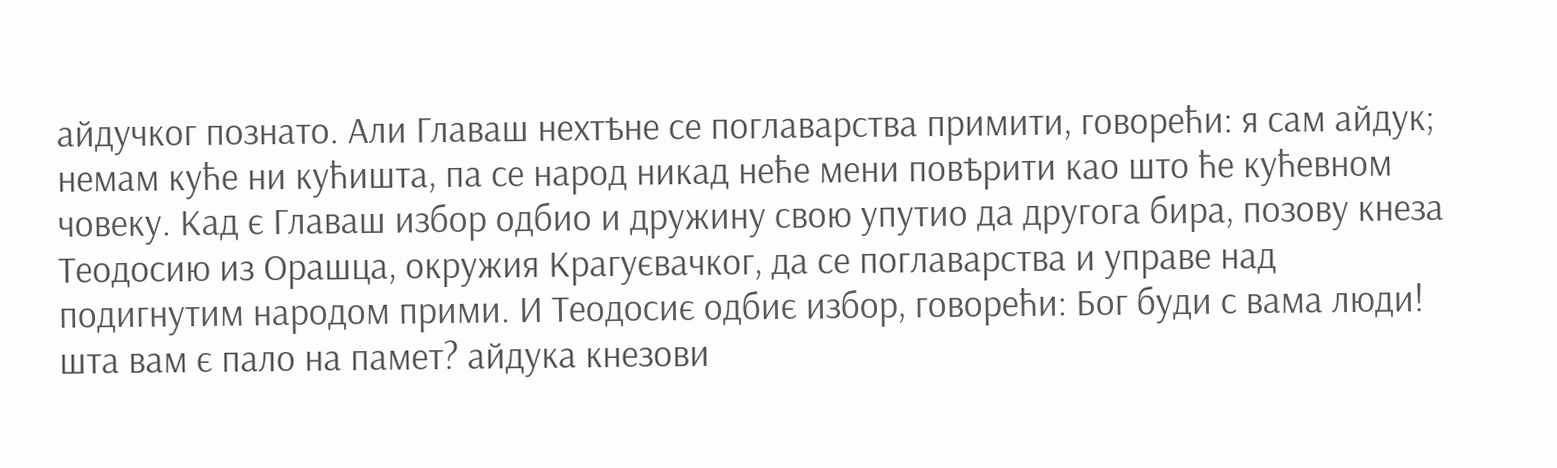айдучког познато. Али Главаш нехтѣне се поглаварства примити, говорећи: я сам айдук; немам куће ни кућишта, па се народ никад неће мени повѣрити као што ће кућевном човеку. Кад є Главаш избор одбио и дружину свою упутио да другога бира, позову кнеза Теодосию из Орашца, окружия Крагуєвачког, да се поглаварства и управе над подигнутим народом прими. И Теодосиє одбиє избор, говорећи: Бог буди с вама люди! шта вам є пало на памет? айдука кнезови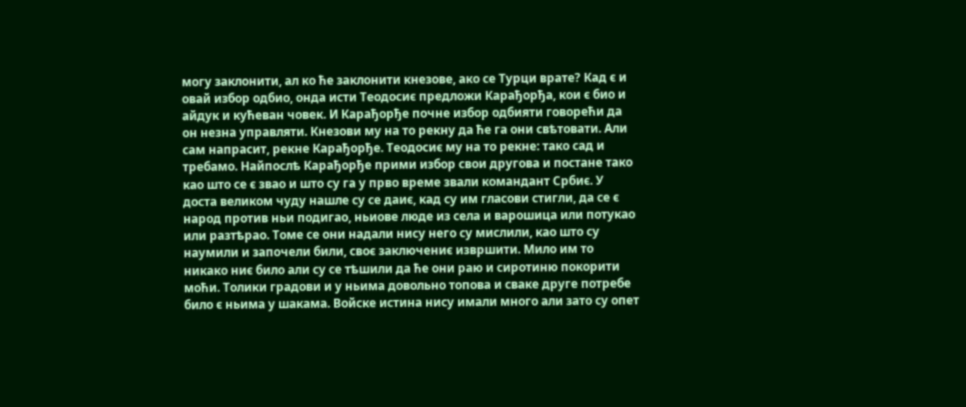могу заклонити, ал ко ће заклонити кнезове, ако се Турци врате? Кад є и овай избор одбио, онда исти Теодосиє предложи Карађорђа, кои є био и айдук и кућеван човек. И Карађорђе почне избор одбияти говорећи да он незна управляти. Кнезови му на то рекну да ће га они свѣтовати. Али сам напрасит, рекне Карађорђе. Теодосиє му на то рекне: тако сад и требамо. Найпослѣ Карађорђе прими избор свои другова и постане тако као што се є звао и што су га у прво време звали командант Србиє. У доста великом чуду нашле су се даиє, кад су им гласови стигли, да се є народ против ньи подигао, ньиове люде из села и варошица или потукао или разтѣрао. Томе се они надали нису него су мислили, као што су наумили и започели били, своє заключениє извршити. Мило им то никако ниє било али су се тѣшили да ће они раю и сиротиню покорити моћи. Толики градови и у ньима довольно топова и сваке друге потребе било є ньима у шакама. Войске истина нису имали много али зато су опет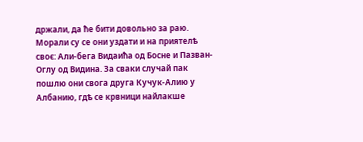држали, да ће бити довольно за раю. Морали су се они уздати и на приятелѣ своє: Али-бега Видаића од Босне и Пазван-Оглу од Видина. За сваки случай пак пошлю они свога друга Кучук-Алию у Албанию, гдѣ се крвници найлакше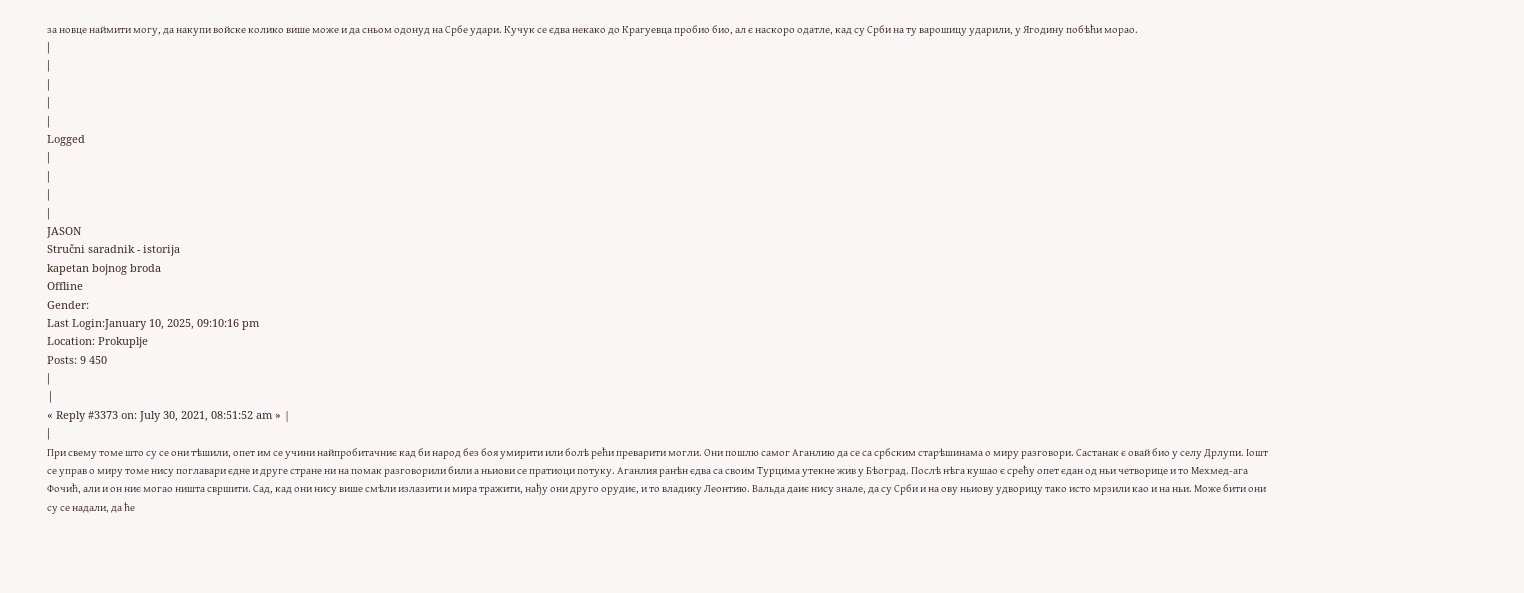за новце наймити могу, да накупи войске колико више може и да сньом одонуд на Србе удари. Кучук се єдва некако до Крагуевца пробио био, ал є наскоро одатле, кад су Срби на ту варошицу ударили, у Ягодину побѣћи морао.
|
|
|
|
|
Logged
|
|
|
|
JASON
Stručni saradnik - istorija
kapetan bojnog broda
Offline
Gender:
Last Login:January 10, 2025, 09:10:16 pm
Location: Prokuplje
Posts: 9 450
|
 |
« Reply #3373 on: July 30, 2021, 08:51:52 am » |
|
При свему томе што су се они тѣшили, опет им се учини найпробитачниє кад би народ без боя умирити или болѣ рећи преварити могли. Они пошлю самог Аганлию да се са србским старѣшинама о миру разговори. Састанак є овай био у селу Дрлупи. Іошт се управ о миру томе нису поглавари єдне и друге стране ни на помак разговорили били а ньиови се пратиоци потуку. Аганлия ранѣн єдва са своим Турцима утекне жив у Бѣоград. Послѣ нѣга кушао є срећу опет єдан од ньи четворице и то Мехмед-ага Фочић, али и он ниє могао ништа свршити. Сад, кад они нису више смѣли излазити и мира тражити, нађу они друго орудиє, и то владику Леонтию. Вальда даиє нису знале, да су Срби и на ову ньиову удворицу тако исто мрзили као и на ньи. Може бити они су се надали, да ће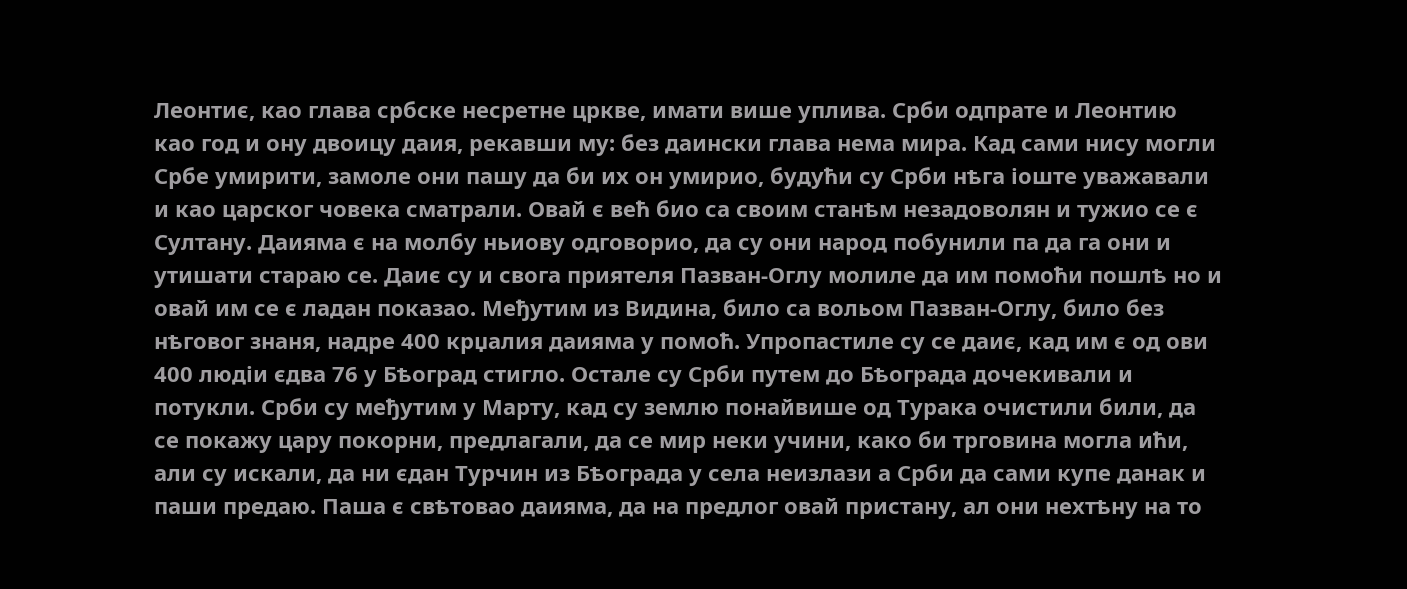Леонтиє, као глава србске несретне цркве, имати више уплива. Срби одпрате и Леонтию као год и ону двоицу даия, рекавши му: без даински глава нема мира. Кад сами нису могли Србе умирити, замоле они пашу да би их он умирио, будући су Срби нѣга іоште уважавали и као царског човека сматрали. Овай є већ био са своим станѣм незадоволян и тужио се є Султану. Даияма є на молбу ньиову одговорио, да су они народ побунили па да га они и утишати стараю се. Даиє су и свога приятеля Пазван-Оглу молиле да им помоћи пошлѣ но и овай им се є ладан показао. Међутим из Видина, било са вольом Пазван-Оглу, било без нѣговог знаня, надре 400 крџалия даияма у помоћ. Упропастиле су се даиє, кад им є од ови 400 людіи єдва 76 у Бѣоград стигло. Остале су Срби путем до Бѣограда дочекивали и потукли. Срби су међутим у Марту, кад су землю понайвише од Турака очистили били, да се покажу цару покорни, предлагали, да се мир неки учини, како би трговина могла ићи, али су искали, да ни єдан Турчин из Бѣограда у села неизлази а Срби да сами купе данак и паши предаю. Паша є свѣтовао даияма, да на предлог овай пристану, ал они нехтѣну на то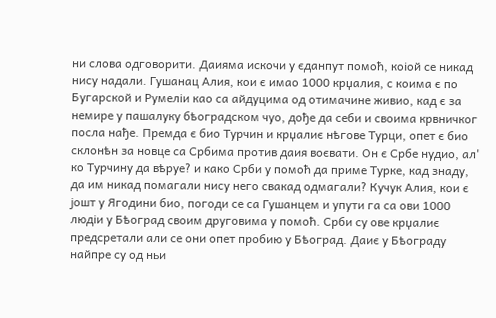ни слова одговорити. Даияма искочи у єданпут помоћ, коiой се никад нису надали. Гушанац Алия, кои є имао 1000 крџалия, с коима є по Бугарской и Румеліи као са айдуцима од отимачине живио, кад є за немире у пашалуку бѣоградском чуо, дође да себи и своима крвничког посла нађе. Премда є био Турчин и крџалиє нѣгове Турци, опет є био склонѣн за новце са Србима против даия воєвати. Он є Србе нудио, ал' ко Турчину да вѣруе? и како Срби у помоћ да приме Турке, кад знаду, да им никад помагали нису него свакад одмагали? Кучук Алия, кои є јошт у Ягодини био, погоди се са Гушанцем и упути га са ови 1000 людіи у Бѣоград своим друговима у помоћ. Срби су ове крџалиє предсретали али се они опет пробию у Бѣоград. Даиє у Бѣограду найпре су од ньи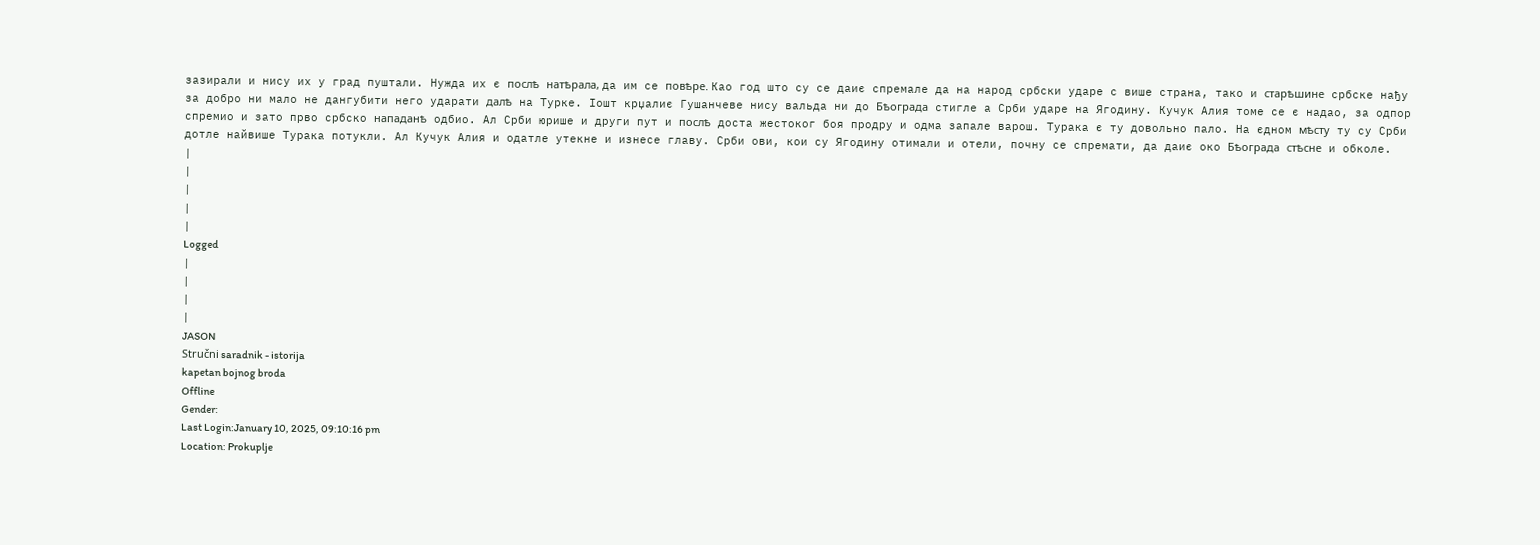зазирали и нису их у град пуштали. Нужда их є послѣ натѣрала, да им се повѣре. Као год што су се даиє спремале да на народ србски ударе с више страна, тако и старѣшине србске нађу за добро ни мало не дангубити него ударати далѣ на Турке. Iошт крџалиє Гушанчеве нису вальда ни до Бѣограда стигле а Срби ударе на Ягодину. Кучук Алия томе се є надао, за одпор спремио и зато прво србско нападанѣ одбио. Ал Срби юрише и други пут и послѣ доста жестоког боя продру и одма запале варош. Турака є ту довольно пало. На єдном мѣсту ту су Срби дотле найвише Турака потукли. Ал Кучук Алия и одатле утекне и изнесе главу. Срби ови, кои су Ягодину отимали и отели, почну се спремати, да даиє око Бѣограда стѣсне и обколе.
|
|
|
|
|
Logged
|
|
|
|
JASON
Stručni saradnik - istorija
kapetan bojnog broda
Offline
Gender:
Last Login:January 10, 2025, 09:10:16 pm
Location: Prokuplje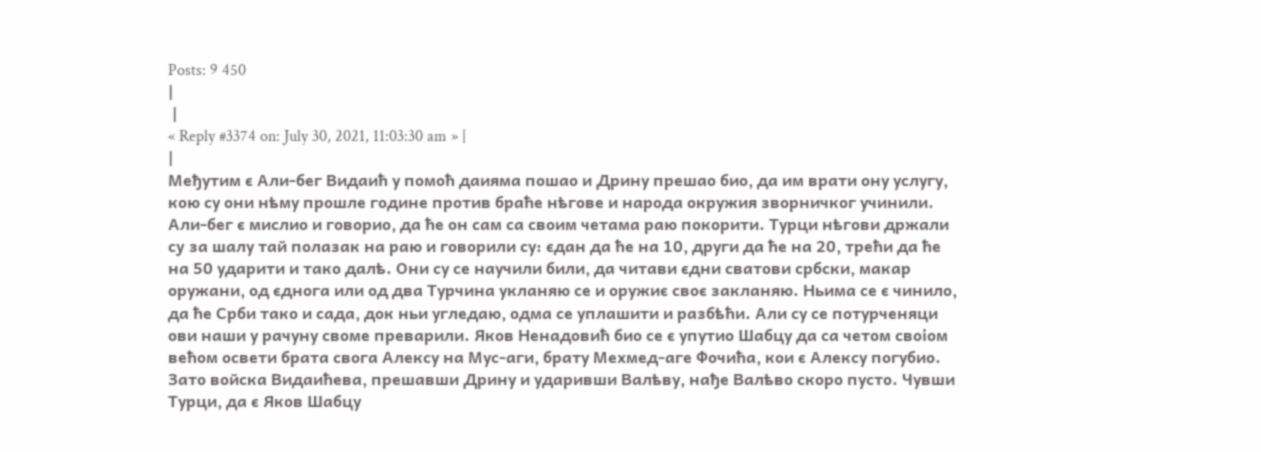Posts: 9 450
|
 |
« Reply #3374 on: July 30, 2021, 11:03:30 am » |
|
Међутим є Али-бег Видаић у помоћ даияма пошао и Дрину прешао био, да им врати ону услугу, кою су они нѣму прошле године против браће нѣгове и народа окружия зворничког учинили. Али-бег є мислио и говорио, да ће он сам са своим четама раю покорити. Турци нѣгови држали сy за шалу тай полазак на раю и говорили су: єдан да ће на 10, други да ће на 20, трећи да ће на 50 ударити и тако далѣ. Они су се научили били, да читави єдни сватови србски, макар оружани, од єднога или од два Турчина укланяю се и оружиє своє закланяю. Ньима се є чинило, да ће Срби тако и сада, док ньи угледаю, одма се уплашити и разбѣћи. Али су се потурченяци ови наши у рачуну своме преварили. Яков Ненадовић био се є упутио Шабцу да са четом своiом већом освети брата свога Алексу на Мус-аги, брату Мехмед-аге Фочића, кои є Алексу погубио. Зато войска Видаићева, прешавши Дрину и ударивши Валѣву, нађе Валѣво скоро пусто. Чувши Турци, да є Яков Шабцу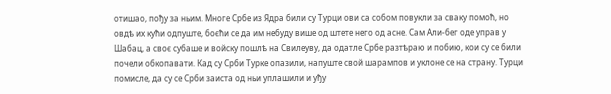отишао, пођу за ньим. Многе Србе из Ядра били су Турци ови са собом повукли за сваку помоћ, но овдѣ их кући одпуште, боєћи се да им небуду више од штете него од асне. Сам Али-бег оде управ у Шабац, а своє субаше и войску пошлѣ на Свилеуву, да одатле Србе разтѣраю и побию, кои су се били почели обкопавати. Кад су Срби Турке опазили, напуште свой шарампов и уклоне се на страну. Турци помисле, да су се Срби заиста од ньи уплашили и уђу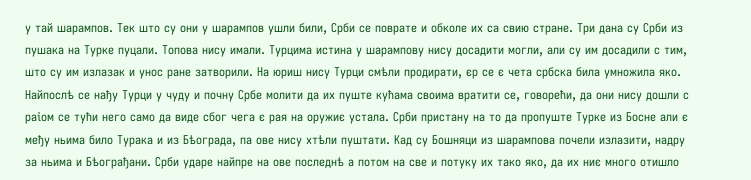у тай шарампов. Тек што су они у шарампов ушли били, Срби се поврате и обколе их са свию стране. Три дана су Срби из пушака на Турке пуцали. Топова нису имали. Турцима истина у шарампову нису досадити могли, али су им досадили с тим, што су им излазак и унос ране затворили. На юриш нису Турци смѣли продирати, єр се є чета србска била умножила яко. Найпослѣ се нађу Турци у чуду и почну Србе молити да их пуште кућама своима вратити се, говорећи, да они нису дошли с раiом се тући него само да виде сбог чега є рая на оружиє устала. Срби пристану на то да пропуште Турке из Босне али є међу ньима било Турака и из Бѣограда, па ове нису хтѣли пуштати. Кад су Бошняци из шарампова почели излазити, надру за ньима и Бѣограђани. Срби ударе найпре на ове последнѣ а потом на све и потуку их тако яко, да их ниє много отишло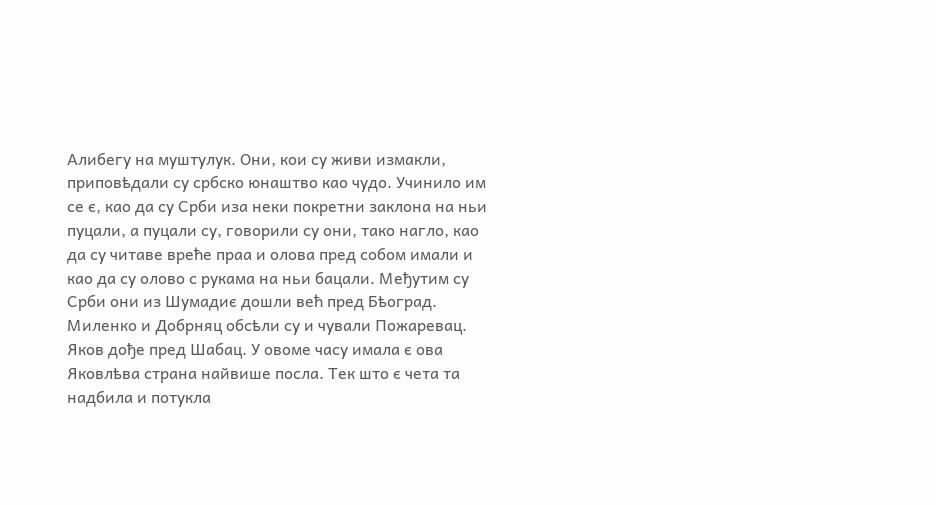Алибегу на муштулук. Они, кои су живи измакли, приповѣдали су србско юнаштво као чудо. Учинило им се є, као да су Срби иза неки покретни заклона на ньи пуцали, а пуцали су, говорили су они, тако нагло, као да су читаве вреће праа и олова пред собом имали и као да су олово с рукама на ньи бацали. Међутим су Срби они из Шумадиє дошли већ пред Бѣоград. Миленко и Добрняц обсѣли су и чували Пожаревац. Яков дође пред Шабац. У овоме часу имала є ова Яковлѣва страна найвише посла. Тек што є чета та надбила и потукла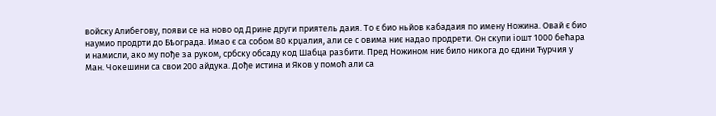войску Алибегову, появи се на ново од Дрине други приятель даия. То є био ньйов кабадаия по имену Ножина. Овай є био наумио продрти до Бѣограда. Имао є са собом 80 крџалия, али се с овима ниє надао продрети. Он скупи iошт 1000 бећара и намисли, ако му пође за руком, србску обсаду код Шабца разбити. Пред Ножином ниє било никога до єдини Ћурчия у Ман. Чокешини са свои 200 айдука. Дође истина и Яков у помоћ али са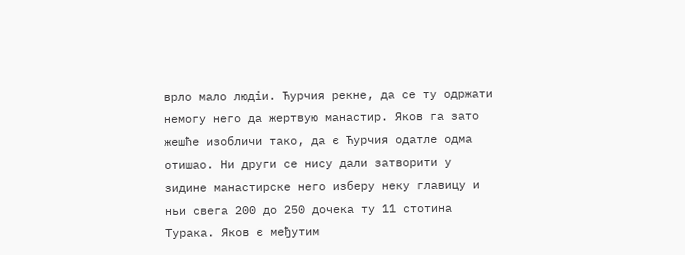врло мало людіи. Ћурчия рекне, да се ту одржати немогу него да жертвую манастир. Яков га зато жешће изобличи тако, да є Ћурчия одатле одма отишао. Ни други се нису дали затворити у зидине манастирске него изберу неку главицу и ньи свега 200 до 250 дочека ту 11 стотина Турака. Яков є међутим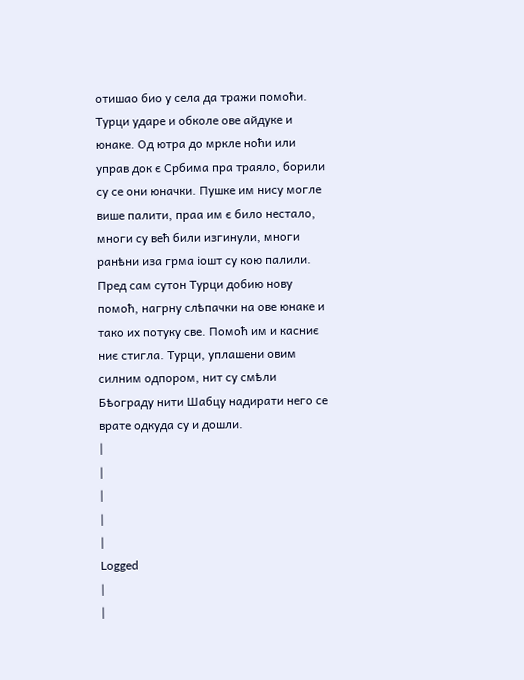отишао био у села да тражи помоћи. Турци ударе и обколе ове айдуке и юнаке. Од ютра до мркле ноћи или управ док є Србима пра траяло, борили су се они юначки. Пушке им нису могле више палити, праа им є било нестало, многи су вeћ били изгинули, многи ранѣни иза грма iошт су кою палили. Пред сам сутон Турци добию нову помоћ, нагрну слѣпачки на ове юнаке и тако их потуку све. Помоћ им и касниє ниє стигла. Турци, уплашени овим силним одпором, нит су смѣли Бѣограду нити Шабцу надирати него се врате одкуда су и дошли.
|
|
|
|
|
Logged
|
|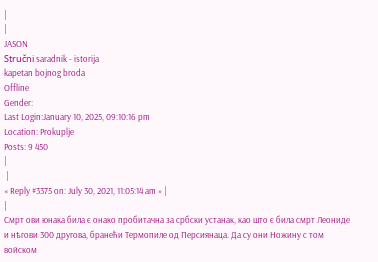|
|
JASON
Stručni saradnik - istorija
kapetan bojnog broda
Offline
Gender:
Last Login:January 10, 2025, 09:10:16 pm
Location: Prokuplje
Posts: 9 450
|
 |
« Reply #3375 on: July 30, 2021, 11:05:14 am » |
|
Смрт ови юнака била є онако пробитачна за србски устанак, као што є била смрт Леониде и нѣгови 300 другова, бранећи Термопиле од Персиянаца. Да су они Ножину с том войском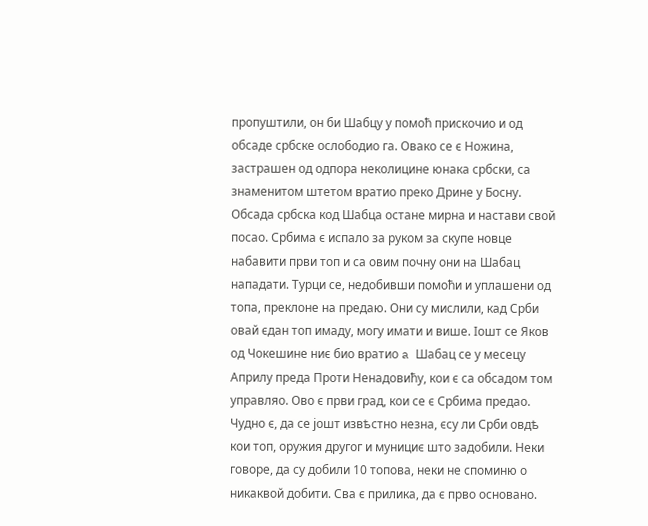пропуштили, он би Шабцу у помоћ прискочио и од обсаде србске ослободио га. Овако се є Ножина, застрашен од одпора неколицине юнака србски, са знаменитом штетом вратио преко Дрине у Босну. Обсада србска код Шабца остане мирна и настави свой посао. Србима є испало за руком за скупе новце набавити први топ и са овим почну они на Шабац нападати. Турци се, недобивши помоћи и уплашени од топа, преклоне на предаю. Они су мислили, кад Срби овай єдан топ имаду, могу имати и више. Iошт се Яков од Чокешине ниє био вратио a Шабац се у меcецу Априлу преда Проти Ненадовићу, кои є са обсадом том управляо. Ово є први град, кои се є Србима предао. Чудно є, да се јошт извѣстно незна, єсу ли Срби овдѣ кои топ, оружия другог и мунициє што задобили. Неки говоре, да су добили 10 топова, неки не споминю о никаквой добити. Сва є прилика, да є прво основано.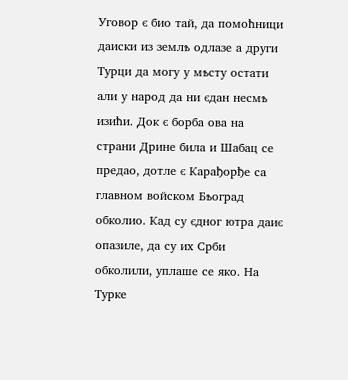Уговор є био тай, да помоћници даиски из землѣ одлазе а други Турци да могу у мѣсту остати али у народ да ни єдан несмѣ изићи. Док є борба ова на страни Дрине била и Шабац се предао, дотле є Карађорђе са главном войском Бѣоград обколио. Кад су єдног ютра даиє опазиле, да су их Срби обколили, уплаше се яко. На Турке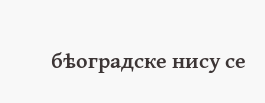бѣоградске нису се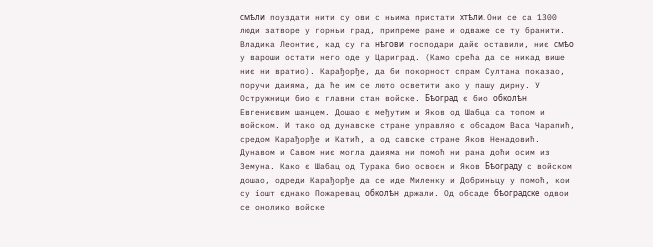смѣли поуздати нити су ови с ньима пристати хтѣли. Они се са 1300 люди затворе у горньи град, припреме ране и одваже се ту бранити. Владика Леонтиє, кад су га нѣгови господари дайє оставили, ниє смѣо у вароши остати него оде у Цариград. (Камо срећа да се никад више ниє ни вратио). Карађорђе, да би покорност спрам Султана показао, поручи даияма, да ће им се люто осветити ако у пашу дирну. У Остружници био є главни стан войске. Бѣоград є био обколѣн Евгениєвим шанцем. Дошао є међутим и Яков од Шабца са топом и войском. И тако од дунавске стране управляо є обсадом Васа Чарапић, средом Карађорђе и Катић, а од савске стране Яков Ненадовић. Дунавом и Савом ниє могла даияма ни помоћ ни рана доћи осим из Земуна. Како є Шабац од Турака био освоєн и Яков Бѣограду с войском дошао, одреди Карађорђе да се иде Миленку и Добриньцу у помоћ, кои су iошт єднако Пожаревац обколѣн држали. Од обсаде бѣоградске одвои се онолико войске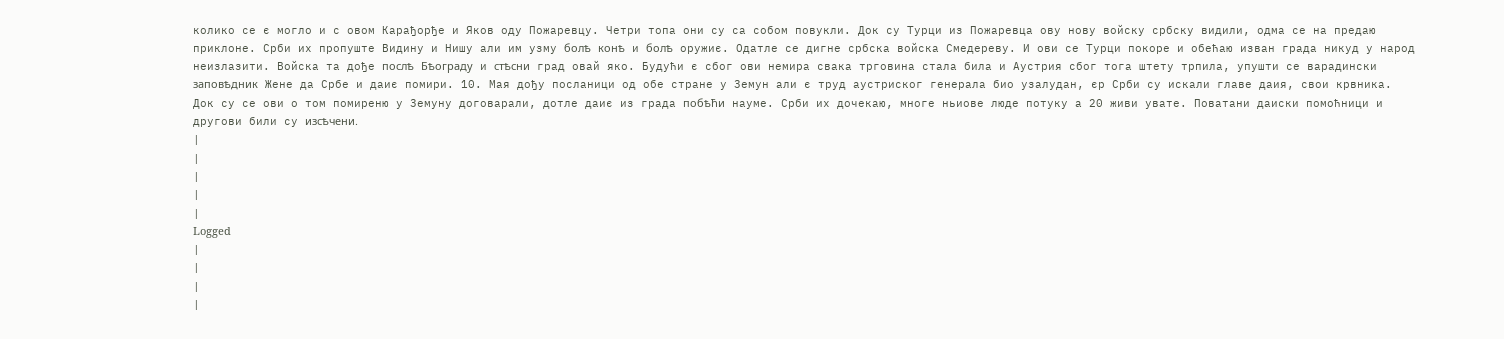колико се є могло и с овом Карађорђе и Яков оду Пожаревцу. Четри топа они су са собом повукли. Док су Турци из Пожаревца ову нову войску србску видили, одма се на предаю приклоне. Срби их пропуште Видину и Нишу али им узму болѣ конѣ и болѣ оружиє. Одатле се дигне србска войска Смедереву. И ови се Турци покоре и обећаю изван града никуд у народ неизлазити. Войска та дође послѣ Бѣограду и стѣсни град овай яко. Будући є сбог ови немира свака трговина стала била и Аустрия сбог тога штету трпила, упушти се варадински заповѣдник Жене да Србе и даиє помири. 10. Мая дођу посланици од обе стране у Земун али є труд аустриског генерала био узалудан, єр Срби су искали главе даия, свои крвника. Док су се ови о том помиреню у Земуну договарали, дотле даиє из града побѣћи науме. Срби их дочекаю, многе ньиове люде потуку а 20 живи увате. Поватани даиски помоћници и другови били су изсѣчени.
|
|
|
|
|
Logged
|
|
|
|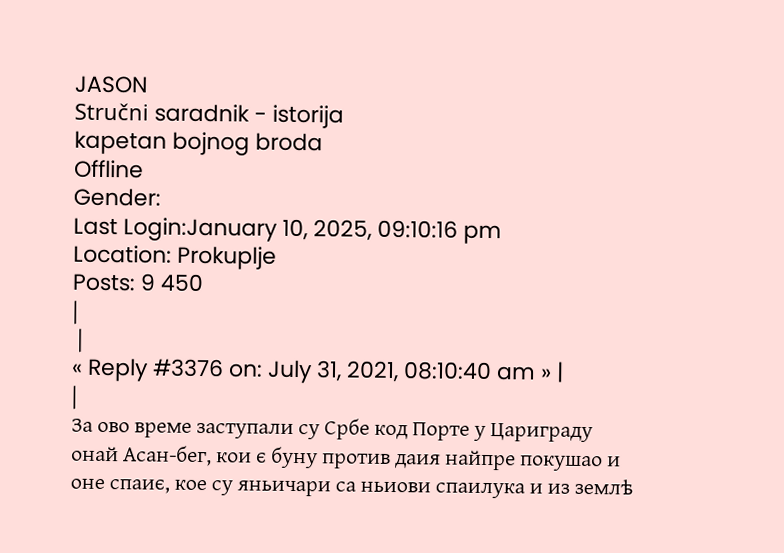JASON
Stručni saradnik - istorija
kapetan bojnog broda
Offline
Gender:
Last Login:January 10, 2025, 09:10:16 pm
Location: Prokuplje
Posts: 9 450
|
 |
« Reply #3376 on: July 31, 2021, 08:10:40 am » |
|
За ово време заступали су Србе код Порте у Цариграду онай Асан-бег, кои є буну против даия найпре покушао и оне спаиє, кое су яньичари са ньиови спаилука и из землѣ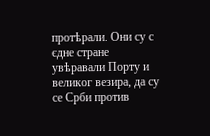протѣрали. Они су с єдне стране увѣравали Порту и великог везира, да су се Срби против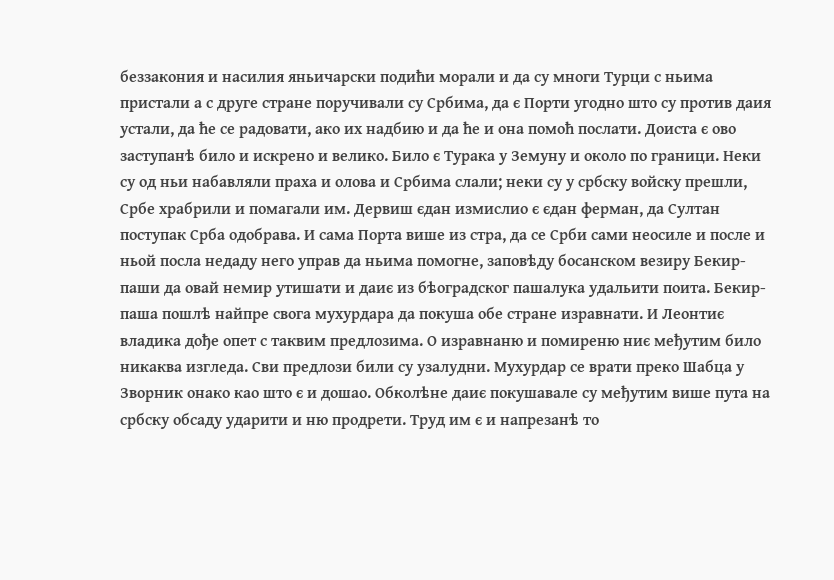беззакония и насилия яньичарски подићи морали и да су многи Турци с ньима пристали а с друге стране поручивали су Србима, да є Порти угодно што су против даия устали, да ће се радовати, ако их надбию и да ће и она помоћ послати. Доиста є ово заступанѣ било и искрено и велико. Било є Турака у Земуну и около по граници. Неки су од ньи набавляли праха и олова и Србима слали; неки су у србску войску прешли, Србе храбрили и помагали им. Дервиш єдан измислио є єдан ферман, да Султан поступак Срба одобрава. И сама Порта више из стра, да се Срби сами неосиле и после и ньой посла недаду него управ да ньима помогне, заповѣду босанском везиру Бекир-паши да овай немир утишати и даиє из бѣоградског пашалука удальити поита. Бекир-паша пошлѣ найпре свога мухурдара да покуша обе стране изравнати. И Леонтиє владика дође опет с таквим предлозима. О изравнаню и помиреню ниє међутим било никаква изгледа. Сви предлози били су узалудни. Мухурдар се врати преко Шабца у Зворник онако као што є и дошао. Обколѣне даиє покушавале су међутим више пута на србску обсаду ударити и ню продрети. Труд им є и напрезанѣ то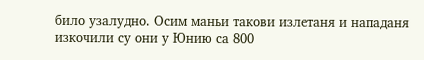било узалудно. Осим маньи такови излетаня и нападаня изкочили су они у Юнию са 800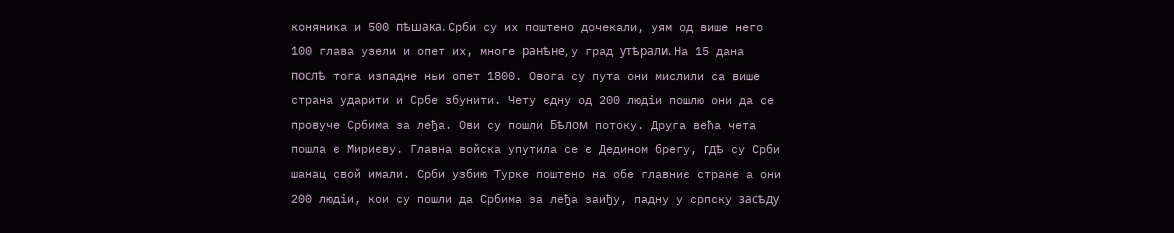коняника и 500 пѣшака. Срби су их поштено дочекали, уям од више него 100 глава узели и опет их, многе ранѣне, у град утѣрали. На 15 дана послѣ тога изпадне ньи опет 1800. Овога су пута они мислили са више страна ударити и Србе збунити. Чету єдну од 200 людіи пошлю они да се провуче Србима за леђа. Ови су пошли Бѣлом потоку. Друга већа чета пошла є Мириєву. Главна войска упутила се є Дедином брегу, гдѣ су Срби шанац свой имали. Срби узбию Турке поштено на обе главниє стране а они 200 людіи, кои су пошли да Србима за леђа заиђу, падну у српску засѣду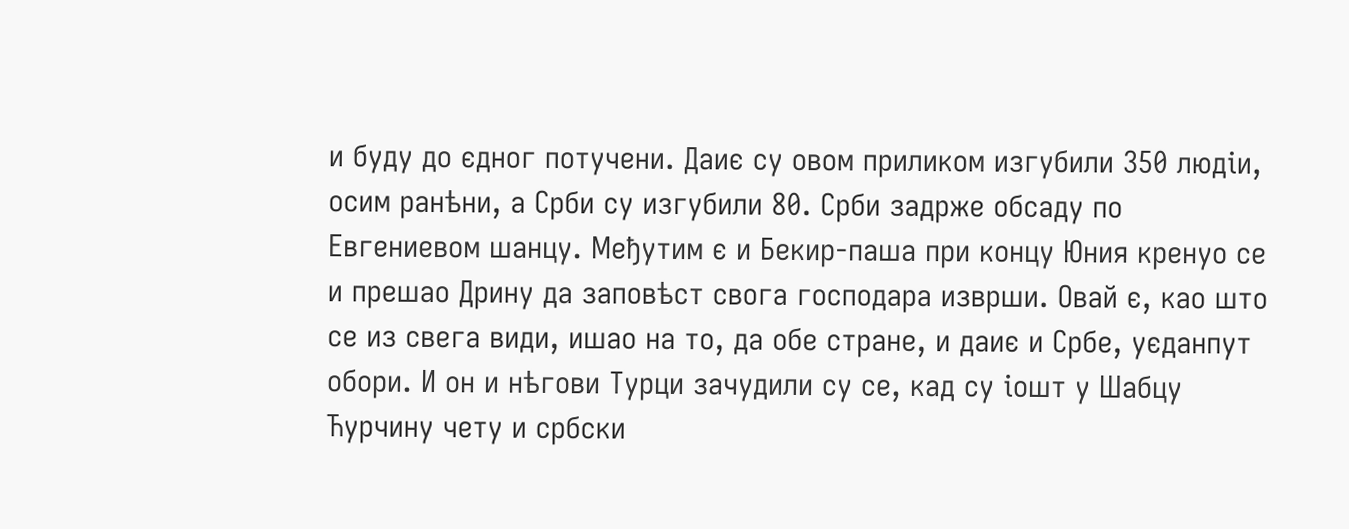и буду до єдног потучени. Даиє су овом приликом изгубили 350 людіи, осим ранѣни, а Срби су изгубили 80. Срби задрже обсаду по Евгениевом шанцу. Међутим є и Бекир-паша при концу Юния кренуо се и прешао Дрину да заповѣст свога господара изврши. Овай є, као што се из свега види, ишао на то, да обе стране, и даиє и Србе, уєданпут обори. И он и нѣгови Турци зачудили су се, кад су iошт у Шабцу Ћурчину чету и србски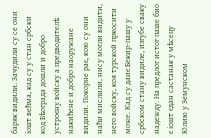баряк видили. Зачудили су се они iошт већма, кад су у стан србски код Бѣограда дошли и добро устроєну войску а предводителѣ накићене и добро наоружане видили. Покорне рає, кою су они наћи мислили, нису могли видити, него войску, коя турской пркосити може. Кад су даиє Бекир-пашу у србском стану видиле, изгубе сваку надежду. На предлог истог паше био є iошт єдан састанак у мѣсецу Юлию у Земунском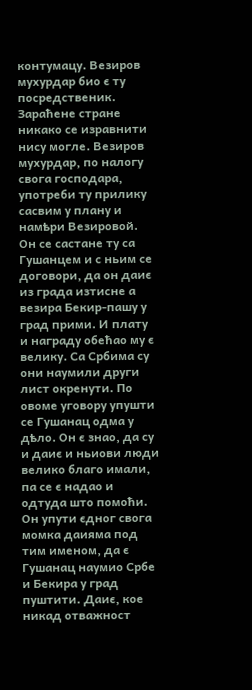контумацу. Везиров мухурдар био є ту посредственик. Зараћене стране никако се изравнити нису могле. Везиров мухурдар, по налогу свога господара, употреби ту прилику сасвим у плану и намѣри Везировой. Он се састане ту са Гушанцем и с ньим се договори, да он даиє из града изтисне а везира Бекир-пашу у град прими. И плату и награду обећао му є велику. Са Србима су они наумили други лист окренути. По овоме уговору упушти се Гушанац одма у дѣло. Он є знао, да су и даиє и ньиови люди велико благо имали, па се є надао и одтуда што помоћи. Он упути єдног свога момка даияма под тим именом, да є Гушанац наумио Србе и Бекира у град пуштити. Даиє, кое никад отважност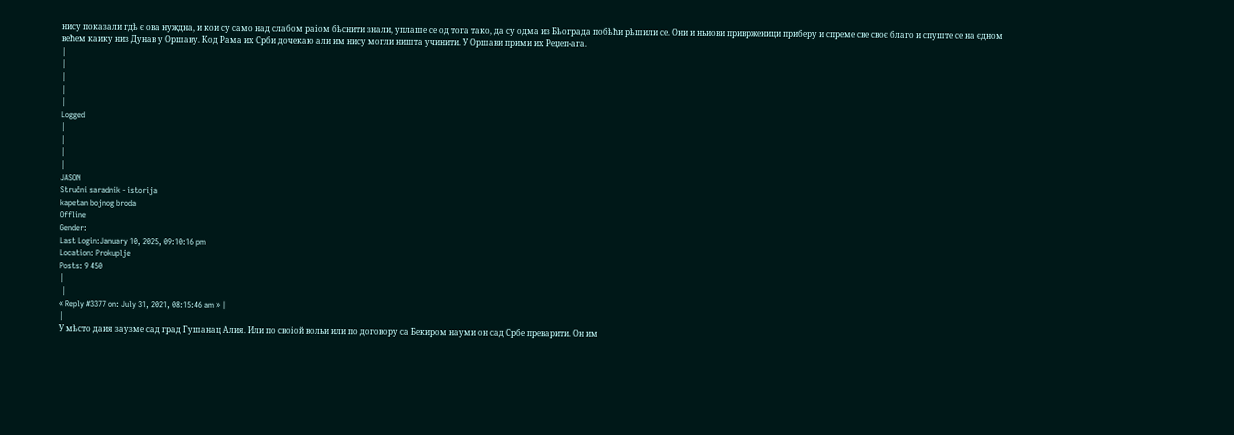нису показали гдѣ є ова нуждна, и кои су само над слабом раiом бѣснити знали, уплаше се од тога тако, да су одма из Бѣограда побѣћи рѣшили се. Они и ньиови приврженици приберу и спреме све своє благо и спуште се на єдном већем каику низ Дунав у Оршаву. Код Рама их Срби дочекаю али им нису могли ништа учинити. У Оршави прими их Реџеп-ага.
|
|
|
|
|
Logged
|
|
|
|
JASON
Stručni saradnik - istorija
kapetan bojnog broda
Offline
Gender:
Last Login:January 10, 2025, 09:10:16 pm
Location: Prokuplje
Posts: 9 450
|
 |
« Reply #3377 on: July 31, 2021, 08:15:46 am » |
|
У мѣсто даия заузме сад град Гушанац Алия. Или по своiой вольи или по договору са Бекиром науми он сад Србе преварити. Он им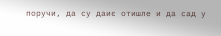поручи, да су даиє отишле и да сад у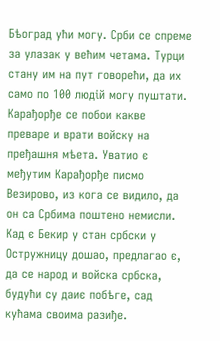Бѣоград ући могу. Срби се спреме за улазак у већим четама. Турци стану им на пут говорећи, да их само по 100 людій могу пуштати. Карађорђе се побои какве преваре и врати войску на пређашня мѣета. Уватио є међутим Карађорђе писмо Везирово, из кога се видило, да он са Србима поштено немисли. Кад є Бекир у стан србски у Остружницу дошао, предлагао є, да се народ и войска србска, будући су даиє побѣге, сад кућама своима разиђе.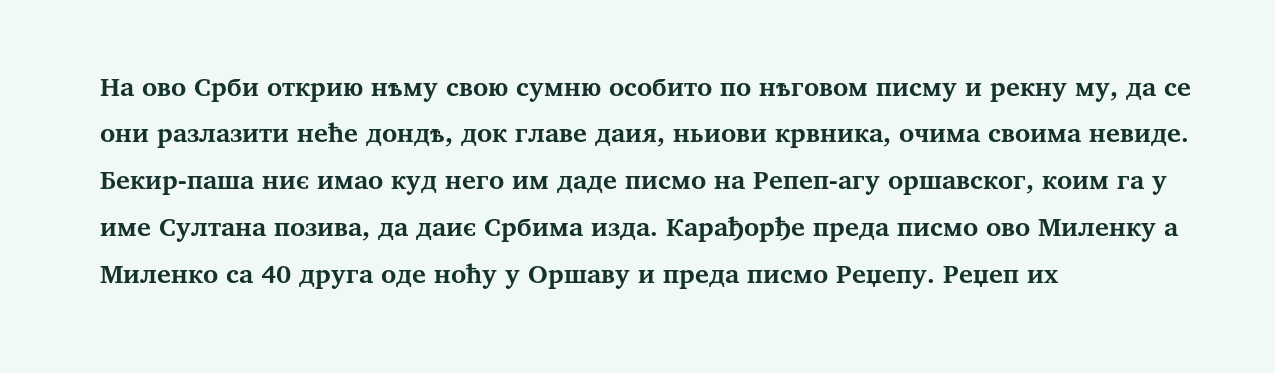На ово Срби открию нѣму свою сумню особито по нѣговом писму и рекну му, да се они разлазити неће дондѣ, док главе даия, ньиови крвника, очима своима невиде. Бекир-паша ниє имао куд него им даде писмо на Репеп-агу оршавског, коим га у име Султана позива, да даиє Србима изда. Карађорђе преда писмо ово Миленку а Миленко са 40 друга оде ноћу у Оршаву и преда писмо Реџепу. Реџеп их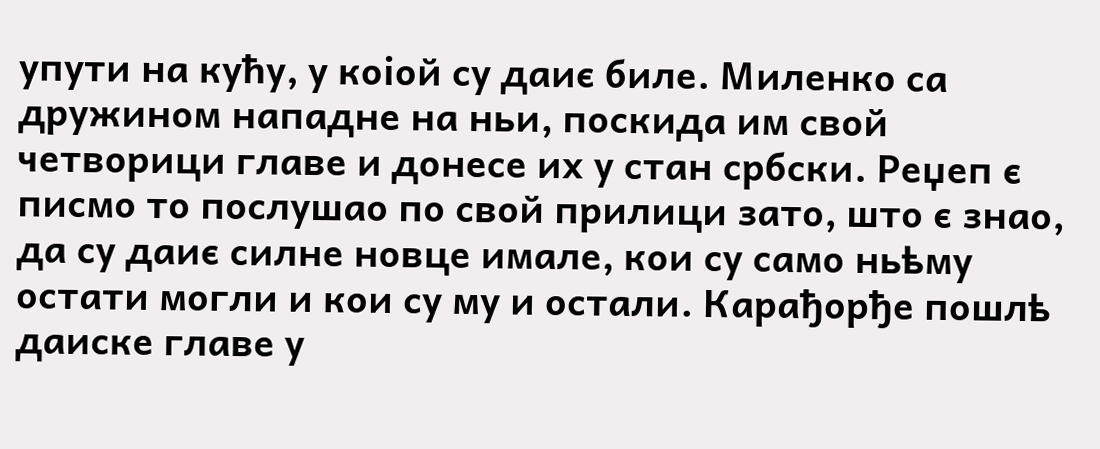упути на кућу, у коiой су даиє биле. Миленко са дружином нападне на ньи, поскида им свой четворици главе и донесе их у стан србски. Реџеп є писмо то послушао по свой прилици зато, што є знао, да су даиє силне новце имале, кои су само ньѣму остати могли и кои су му и остали. Карађорђе пошлѣ даиске главе у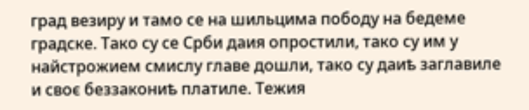град везиру и тамо се на шильцима пободу на бедеме градске. Тако су се Срби даия опростили, тако су им у найстрожием смислу главе дошли, тако су даиѣ заглавиле и своє беззакониѣ платиле. Тежия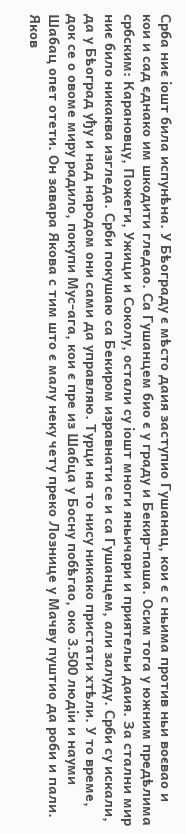Срба ниє iошт била испунѣна. У Бѣограду є мѣсто даия заступио Гушанац, кои є с ньима против ньи воєвао и кои и сад єднако им шкодити гледао. Са Гушанцем био є у граду и Бекир-паша. Осим тога у южним предѣлима србским: Карановцу, Пожеги, Ужици и Соколу, остали су iошт многи яньичари и приятельи даия. За стални мир ниє било никаква изгледа. Срби покушаю са Бекиром изравнати се и са Гушанцем, али залуду. Срби су искали, да у Бѣоград уђу и над народом они сами да управляю. Турци на то нису никако пристати хтѣли. У то време, док се о овоме миру радило, покупи Мус-ага, кои є пре из Шабца у Босну побѣгао, око 3.500 людіи и науми Шабац опет отети. Он завара Якова с тим што є малу неку чету преко Лознице у Мачву пуштио да роби и пали. Яков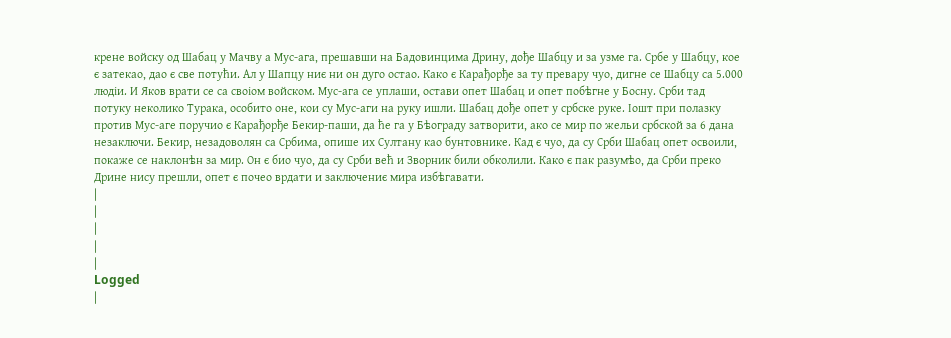крене войску од Шабац у Мачву а Мус-ага, прешавши на Бадовинцима Дрину, дође Шабцу и за узме га. Србе у Шабцу, кое є затекао, дао є све потући. Ал у Шапцу ниє ни он дуго остао. Како є Карађорђе за ту превару чуо, дигне се Шабцу са 5.000 людіи. И Яков врати се са своiом войском. Мус-ага се уплаши, остави опет Шабац и опет побѣгне у Босну. Срби тад потуку неколико Турака, особито оне, кои су Мус-аги на руку ишли. Шабац дође опет у србске руке. Iошт при полазку против Мус-аге поручио є Карађорђе Бекир-паши, да ће га у Бѣограду затворити, ако се мир по жельи србской за 6 дана незаключи. Бекир, незадоволян са Србима, опише их Султану као бунтовнике. Кад є чуо, да су Срби Шабац опет освоили, покаже се наклонѣн за мир. Он є био чуо, да су Срби већ и Зворник били обколили. Како є пак разумѣо, да Срби преко Дрине нису прешли, опет є почео врдати и заключениє мира избѣгавати.
|
|
|
|
|
Logged
|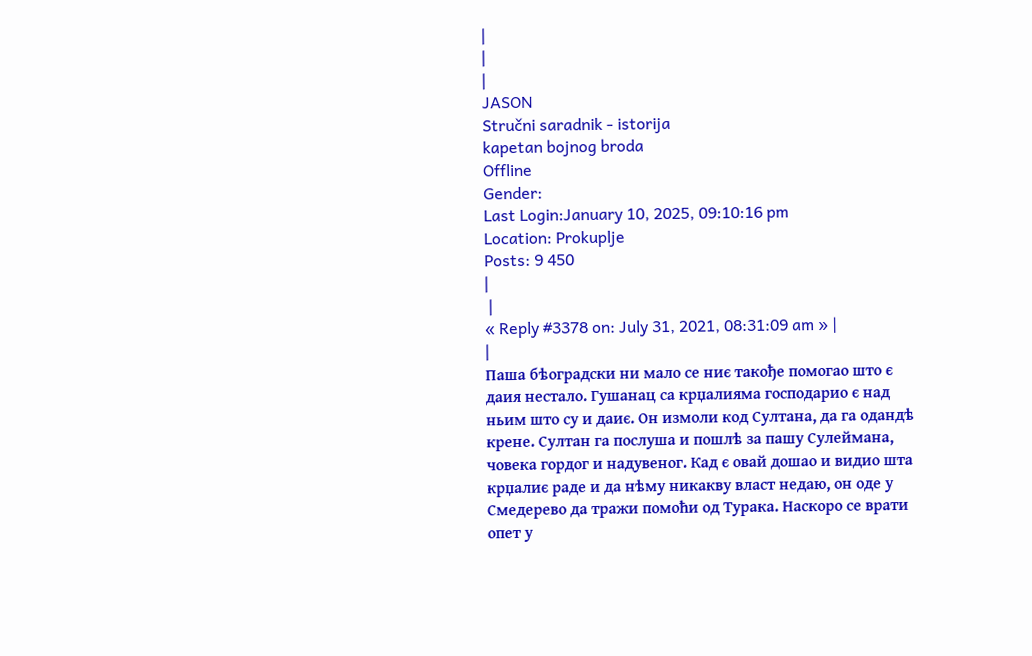|
|
|
JASON
Stručni saradnik - istorija
kapetan bojnog broda
Offline
Gender:
Last Login:January 10, 2025, 09:10:16 pm
Location: Prokuplje
Posts: 9 450
|
 |
« Reply #3378 on: July 31, 2021, 08:31:09 am » |
|
Паша бѣоградски ни мало се ниє такође помогао што є даия нестало. Гушанац са крџалияма господарио є над ньим што су и даиє. Он измоли код Султана, да га одандѣ крене. Султан га послуша и пошлѣ за пашу Сулеймана, човека гордог и надувeног. Кад є овай дошао и видио шта крџалиє раде и да нѣму никакву власт недаю, он оде у Смедерево да тражи помоћи од Турака. Наскоро се врати опет у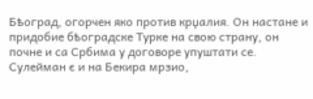Бѣоград, огорчен яко против крџалия. Он настане и придобие бѣоградске Турке на свою страну, он почне и са Србима у договоре упуштати се. Сулейман є и на Бекира мрзио,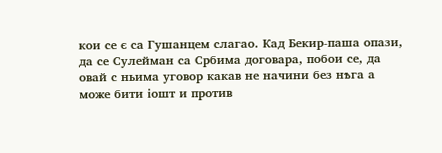кои се є са Гушанцем слагао. Кад Бекир-паша опази, да се Сулейман са Србима договара, побои се, да овай с ньима уговор какав не начини без нѣга а може бити iошт и против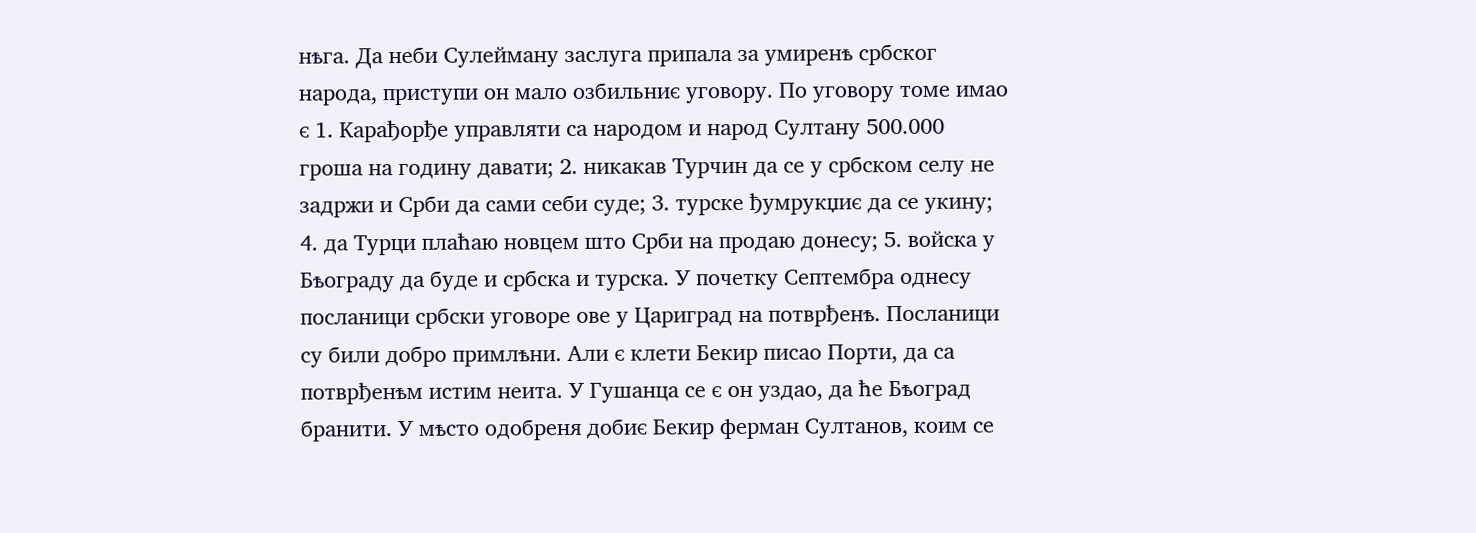нѣга. Да неби Сулейману заслуга припала за умиренѣ србског народа, приступи он мало озбильниє уговору. По уговору томе имао є 1. Kaрађорђе управляти са народом и народ Султану 500.000 гроша на годину давати; 2. никакав Турчин да се у србском селу не задржи и Срби да сами себи суде; 3. турске ђумрукџиє да се укину; 4. да Турци плаћаю новцем што Срби на продаю донесу; 5. войска у Бѣограду да буде и србска и турска. У почетку Септембра однесу посланици србски уговоре ове у Цариград на потврђенѣ. Посланици су били добро примлѣни. Али є клети Бекир писао Порти, да са потврђенѣм истим неита. У Гушанца се є он уздао, да ће Бѣоград бранити. У мѣсто одобреня добиє Бекир ферман Султанов, коим се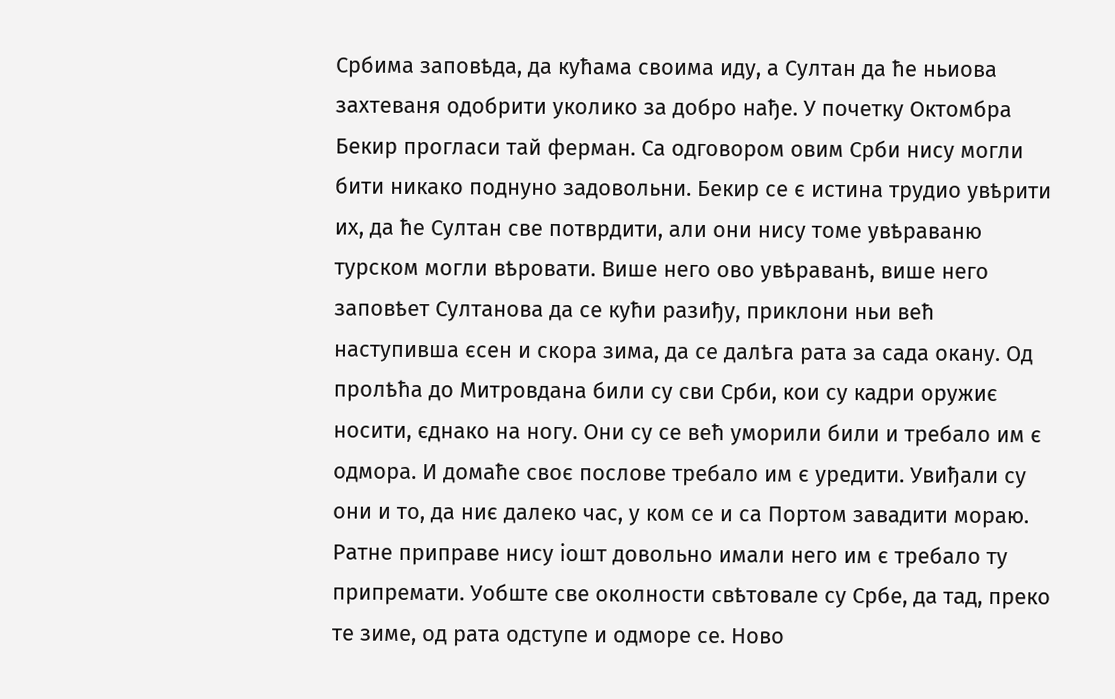Србима заповѣда, да кућама своима иду, а Султан да ће ньиова захтеваня одобрити уколико за добро нађе. У почетку Октомбра Бекир прогласи тай ферман. Са одговором овим Срби нису могли бити никако поднуно задовольни. Бекир се є истина трудио увѣрити их, да ће Султан све потврдити, али они нису томе увѣраваню турском могли вѣровати. Више него ово увѣраванѣ, више него заповѣет Султанова да се кући разиђу, приклони ньи већ наступивша єсен и скора зима, да се далѣга рата за сада окану. Од пролѣћа до Митровдана били су сви Срби, кои су кадри оружиє носити, єднако на ногу. Они су се већ уморили били и требало им є одмора. И домаће своє послове требало им є уредити. Увиђали су они и то, да ниє далеко час, у ком се и са Портом завадити мораю. Ратне приправе нису iошт довольно имали него им є требало ту припремати. Уобште све околности свѣтовале су Србе, да тад, преко те зиме, од рата одступе и одморе cе. Ново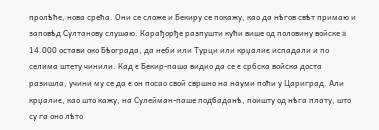пролѣће, нова срећа. Они cе сложе и Бекиру се покажу, као да нѣгов свѣт примаю и заповѣд Султанову слушаю. Карађорђе разпушти кући више од половину войске a 14.000 остави око Бѣограда, да неби или Турци или крџалиє испадали и по селима штету чинили. Кад є Бекир-паша видио да се є србска войска доста разишла, учини му се да є он посао свой свршно на науми поћи у Цариград. Али крџалиє, као што кажу, на Сулейман-паше подбаданѣ, поишту од нѣга плату, што су га оно лѣто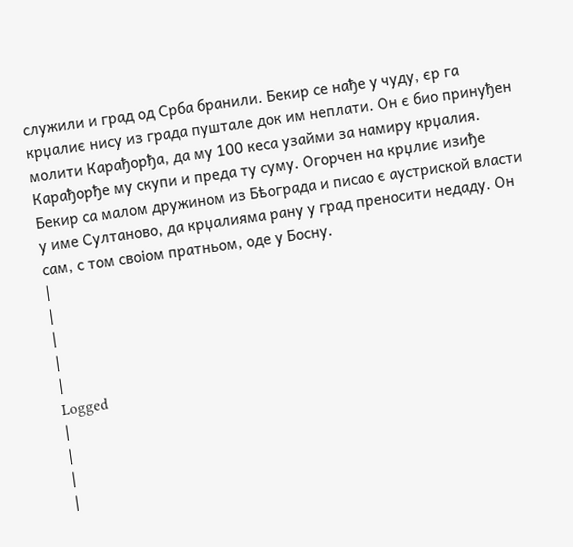служили и град од Срба бранили. Бекир се нађе у чуду, єр га крџалиє нису из града пуштале док им неплати. Он є био принуђен молити Карађорђа, да му 100 кеса узайми за намиру крџалия. Карађорђе му скупи и преда ту суму. Огорчен на крџлиє изиђе Бекир са малом дружином из Бѣограда и писао є аустриской власти у име Султаново, да крџалияма рану у град преносити недаду. Он сам, с том своiом пратньом, оде у Босну.
|
|
|
|
|
Logged
|
|
|
|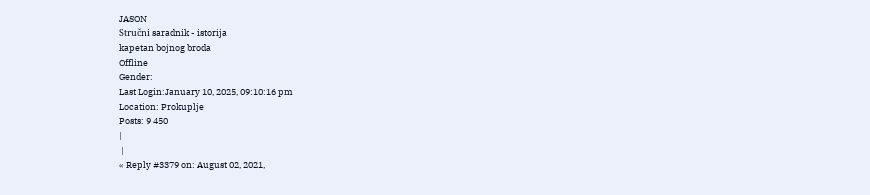JASON
Stručni saradnik - istorija
kapetan bojnog broda
Offline
Gender:
Last Login:January 10, 2025, 09:10:16 pm
Location: Prokuplje
Posts: 9 450
|
 |
« Reply #3379 on: August 02, 2021,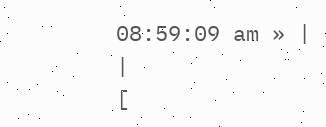08:59:09 am » |
|
[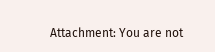Attachment: You are not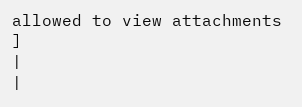allowed to view attachments ]
|
|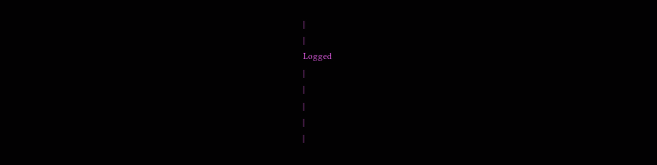|
|
Logged
|
|
|
|
|